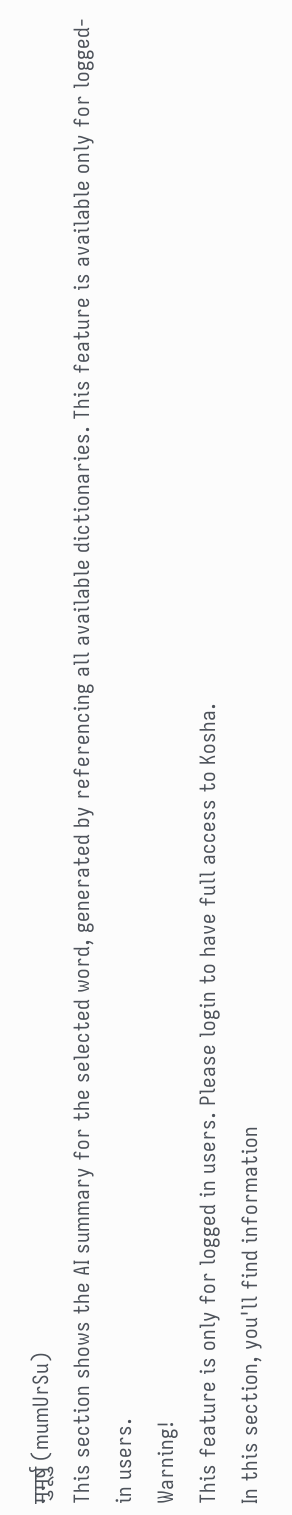मुमूर्षु (mumUrSu)
This section shows the AI summary for the selected word, generated by referencing all available dictionaries. This feature is available only for logged-in users.
Warning!
This feature is only for logged in users. Please login to have full access to Kosha.
In this section, you'll find information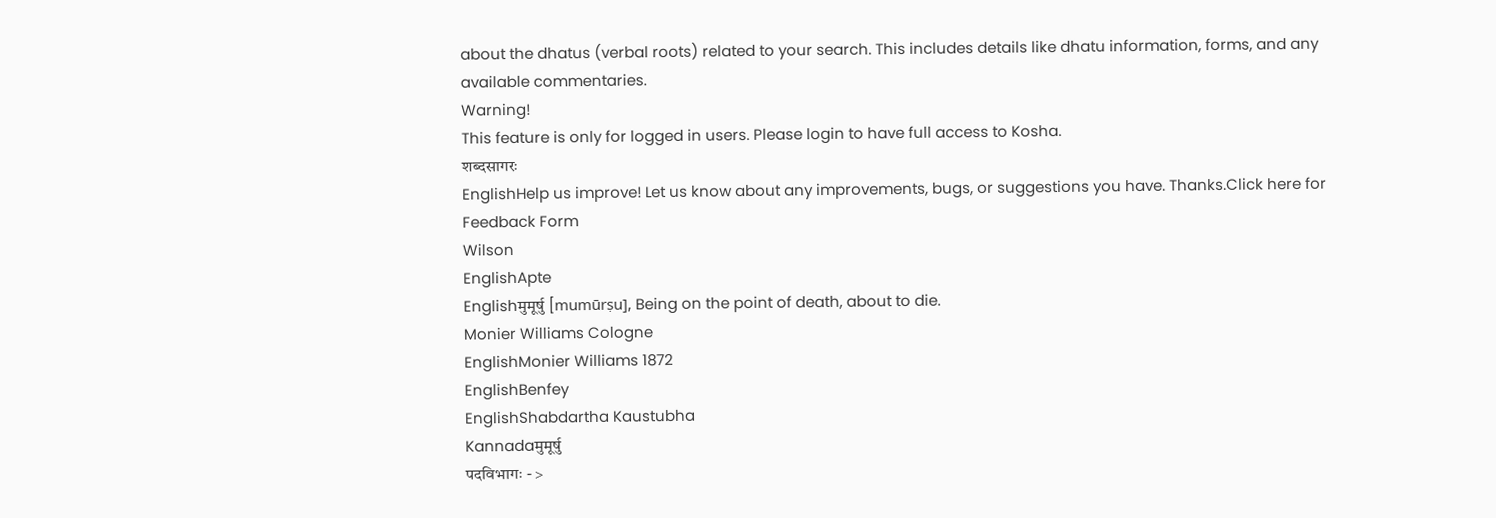about the dhatus (verbal roots) related to your search. This includes details like dhatu information, forms, and any available commentaries.
Warning!
This feature is only for logged in users. Please login to have full access to Kosha.
शब्दसागरः
EnglishHelp us improve! Let us know about any improvements, bugs, or suggestions you have. Thanks.Click here for Feedback Form
Wilson
EnglishApte
Englishमुमूर्षु [mumūrṣu], Being on the point of death, about to die.
Monier Williams Cologne
EnglishMonier Williams 1872
EnglishBenfey
EnglishShabdartha Kaustubha
Kannadaमुमूर्षु
पदविभागः - >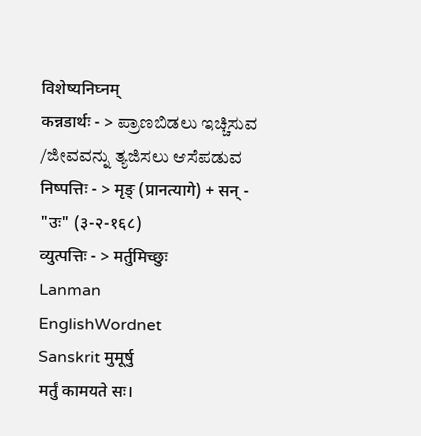विशेष्यनिघ्नम्
कन्नडार्थः - > ಪ್ರಾಣಬಿಡಲು ಇಚ್ಚಿಸುವ /ಜೀವವನ್ನು ತ್ಯಜಿಸಲು ಆಸೆಪಡುವ
निष्पत्तिः - > मृङ् (प्रानत्यागे) + सन् - "उः" (३-२-१६८)
व्युत्पत्तिः - > मर्तुमिच्छुः
Lanman
EnglishWordnet
Sanskrit मुमूर्षु
मर्तुं कामयते सः।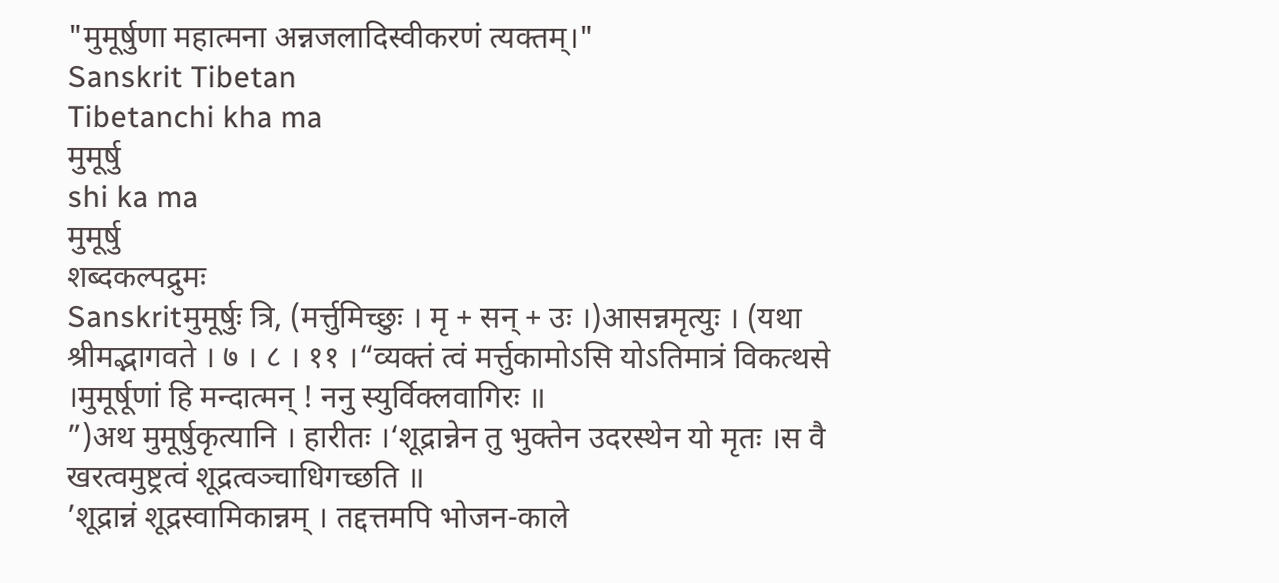"मुमूर्षुणा महात्मना अन्नजलादिस्वीकरणं त्यक्तम्।"
Sanskrit Tibetan
Tibetanchi kha ma
मुमूर्षु
shi ka ma
मुमूर्षु
शब्दकल्पद्रुमः
Sanskritमुमूर्षुः त्रि, (मर्त्तुमिच्छुः । मृ + सन् + उः ।)आसन्नमृत्युः । (यथा श्रीमद्भागवते । ७ । ८ । ११ ।“व्यक्तं त्वं मर्त्तुकामोऽसि योऽतिमात्रं विकत्थसे ।मुमूर्षूणां हि मन्दात्मन् ! ननु स्युर्विक्लवागिरः ॥
”)अथ मुमूर्षुकृत्यानि । हारीतः ।‘शूद्रान्नेन तु भुक्तेन उदरस्थेन यो मृतः ।स वै खरत्वमुष्ट्रत्वं शूद्रत्वञ्चाधिगच्छति ॥
’शूद्रान्नं शूद्रस्वामिकान्नम् । तद्दत्तमपि भोजन-काले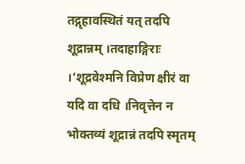तद्गृहावस्थितं यत् तदपि शूद्रान्नम् ।तदाहाङ्गिराः ।‘शूद्रवेश्मनि विप्रेण क्षीरं वा यदि वा दधि ।निवृत्तेन न भोक्तव्यं शूद्रान्नं तदपि स्मृतम्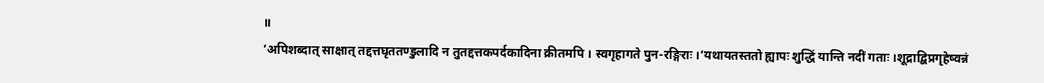॥
’अपिशब्दात् साक्षात् तद्दत्तघृततण्डुलादि न तुतद्दत्तकपर्दकादिना क्रीतमपि । स्वगृहागते पुन-रङ्गिराः ।‘यथायतस्ततो ह्यापः शुद्धिं यान्ति नदीं गताः ।शूद्राद्बिप्रगृहेष्वन्नं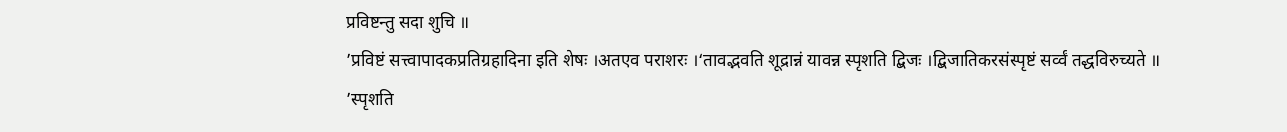प्रविष्टन्तु सदा शुचि ॥
’प्रविष्टं सत्त्वापादकप्रतिग्रहादिना इति शेषः ।अतएव पराशरः ।‘तावद्भवति शूद्रान्नं यावन्न स्पृशति द्बिजः ।द्बिजातिकरसंस्पृष्टं सर्व्वं तद्धविरुच्यते ॥
’स्पृशति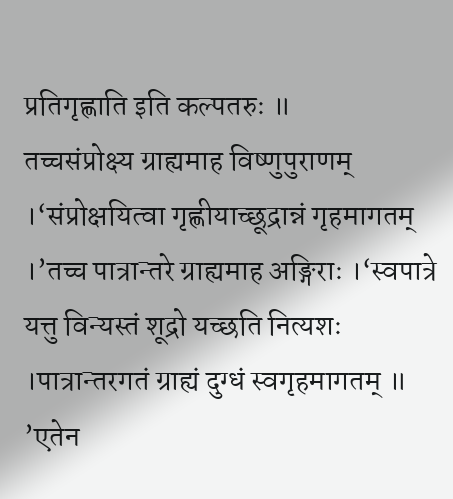प्रतिगृह्णाति इति कल्पतरुः ॥
तच्चसंप्रोक्ष्य ग्राह्यमाह विष्णुपुराणम् ।‘संप्रोक्षयित्वा गृह्णीयाच्छूद्रान्नं गृहमागतम् ।’तच्च पात्रान्तरे ग्राह्यमाह अङ्गिराः ।‘स्वपात्रे यत्तु विन्यस्तं शूद्रो यच्छति नित्यशः ।पात्रान्तरगतं ग्राह्यं दुग्धं स्वगृहमागतम् ॥
’एतेन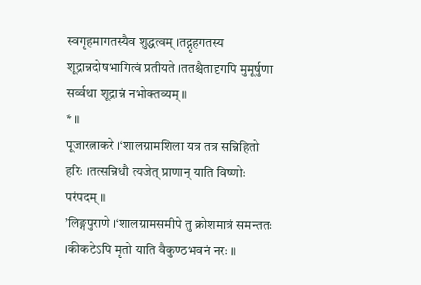स्वगृहमागतस्यैव शुद्धत्वम् ।तद्गृहगतस्य शूद्रान्नदोषभागित्वं प्रतीयते ।ततश्चैतादृगपि मुमूर्षुणा सर्व्वथा शूद्रान्नं नभोक्तव्यम् ॥
* ॥
पूजारत्नाकरे ।‘शालग्रामशिला यत्र तत्र सन्निहितो हरिः ।तत्सन्निधौ त्यजेत् प्राणान् याति विष्णोः परंपदम् ॥
’लिङ्गपुराणे ।‘शालग्रामसमीपे तु क्रोशमात्रं समन्ततः ।कीकटेऽपि मृतो याति वैकुण्ठभवनं नरः ॥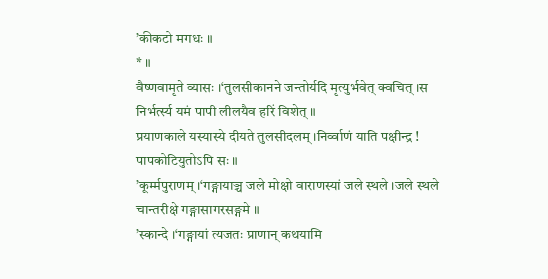’कीकटो मगधः ॥
* ॥
वैष्णवामृते व्यासः ।‘तुलसीकानने जन्तोर्यदि मृत्युर्भवेत् क्वचित् ।स निर्भर्त्स्य यमं पापी लीलयैव हरिं विशेत् ॥
प्रयाणकाले यस्यास्ये दीयते तुलसीदलम् ।निर्व्वाणं याति पक्षीन्द्र ! पापकोटियुतोऽपि सः ॥
’कूर्म्मपुराणम् ।‘गङ्गायाञ्च जले मोक्षो वाराणस्यां जले स्थले ।जले स्थले चान्तरीक्षे गङ्गासागरसङ्गमे ॥
’स्कान्दे ।‘गङ्गायां त्यजतः प्राणान् कथयामि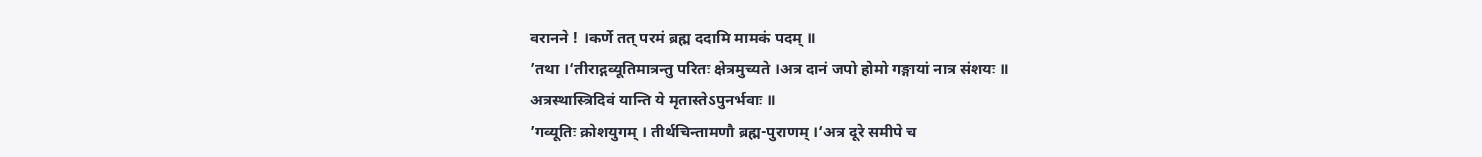वरानने ! ।कर्णे तत् परमं ब्रह्म ददामि मामकं पदम् ॥
’तथा ।‘तीराद्गव्यूतिमात्रन्तु परितः क्षेत्रमुच्यते ।अत्र दानं जपो होमो गङ्गायां नात्र संशयः ॥
अत्रस्थास्त्रिदिवं यान्ति ये मृतास्तेऽपुनर्भवाः ॥
’गव्यूतिः क्रोशयुगम् । तीर्थचिन्तामणौ ब्रह्म-पुराणम् ।‘अत्र दूरे समीपे च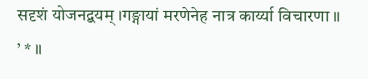सदृशं योजनद्बयम् ।गङ्गायां मरणेनेह नात्र कार्य्या विचारणा ॥
’ * ॥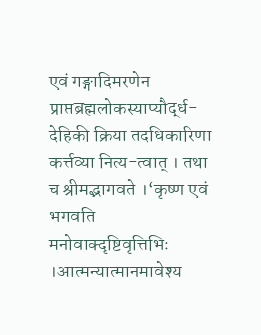एवं गङ्गादिमरणेन प्राप्तब्रह्मलोकस्याप्यौर्द्ध-देहिकी क्रिया तदधिकारिणा कर्त्तव्या नित्य-त्वात् । तथा च श्रीमद्भागवते ।‘कृष्ण एवं भगवति मनोवाक्दृष्टिवृत्तिभिः ।आत्मन्यात्मानमावेश्य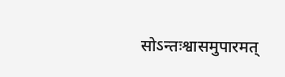सोऽन्तःश्वासमुपारमत्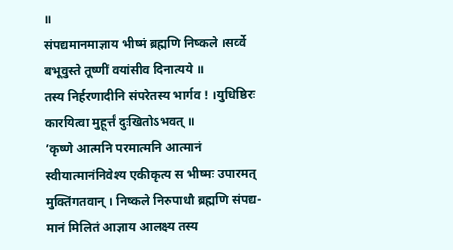॥
संपद्यमानमाज्ञाय भीष्मं ब्रह्मणि निष्कले ।सर्व्वे बभूवुस्ते तूष्णीं वयांसीव दिनात्यये ॥
तस्य निर्हरणादीनि संपरेतस्य भार्गव ! ।युधिष्ठिरः कारयित्वा मुहूर्त्तं दुःखितोऽभवत् ॥
’कृष्णे आत्मनि परमात्मनि आत्मानं स्वीयात्मानंनिवेश्य एकीकृत्य स भीष्मः उपारमत् मुक्तिंगतवान् । निष्कले निरुपाधौ ब्रह्मणि संपद्य-मानं मिलितं आज्ञाय आलक्ष्य तस्य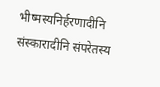भीष्मस्यनिर्हरणादीनि संस्कारादीनि संपरेतस्य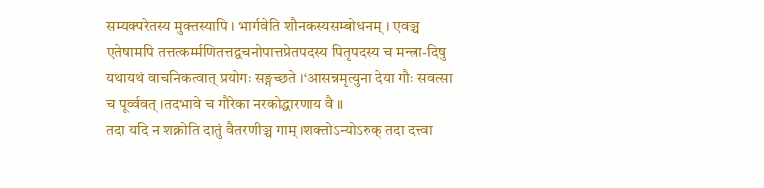सम्यक्परेतस्य मुक्तस्यापि । भार्गवेति शौनकस्यसम्बोधनम् । एवञ्च एतेषामपि तत्तत्कर्म्मणितत्तद्वचनोपात्तप्रेतपदस्य पितृपदस्य च मन्त्रा-दिषु यथायथं वाचनिकत्वात् प्रयोगः सङ्गच्छते ।‘आसन्नमृत्युना देया गौः सवत्सा च पूर्व्ववत् ।तदभावे च गौरेका नरकोद्धारणाय वै ॥
तदा यदि न शक्नोति दातुं वैतरणीञ्च गाम् ।शक्तोऽन्योऽरुक् तदा दत्त्वा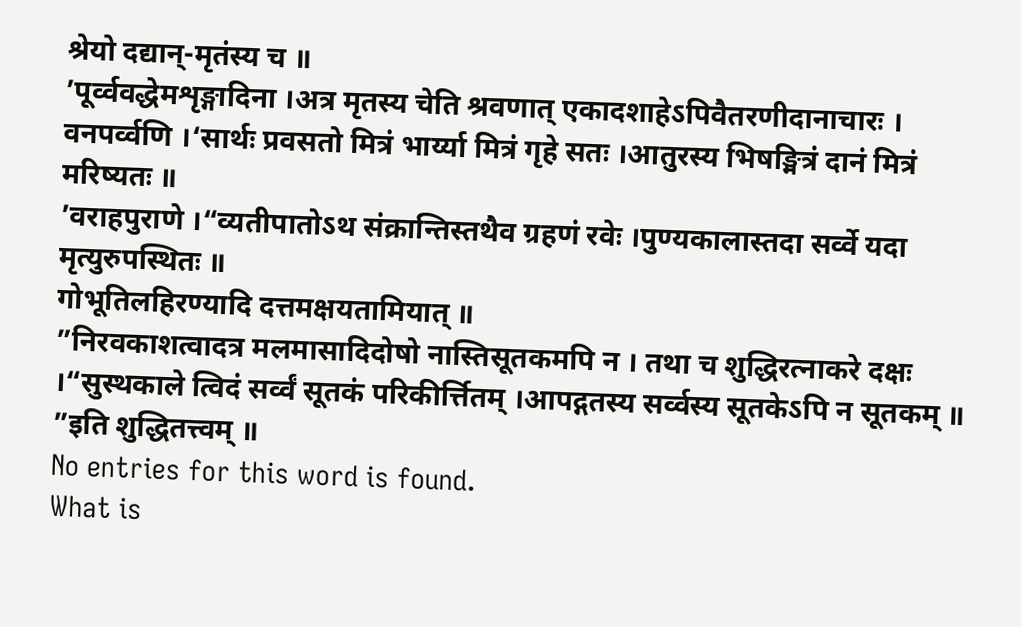श्रेयो दद्यान्-मृतंस्य च ॥
’पूर्व्ववद्धेमशृङ्गादिना ।अत्र मृतस्य चेति श्रवणात् एकादशाहेऽपिवैतरणीदानाचारः । वनपर्व्वणि ।‘सार्थः प्रवसतो मित्रं भार्य्या मित्रं गृहे सतः ।आतुरस्य भिषङ्मित्रं दानं मित्रं मरिष्यतः ॥
’वराहपुराणे ।“व्यतीपातोऽथ संक्रान्तिस्तथैव ग्रहणं रवेः ।पुण्यकालास्तदा सर्व्वे यदा मृत्युरुपस्थितः ॥
गोभूतिलहिरण्यादि दत्तमक्षयतामियात् ॥
”निरवकाशत्वादत्र मलमासादिदोषो नास्तिसूतकमपि न । तथा च शुद्धिरत्नाकरे दक्षः ।“सुस्थकाले त्विदं सर्व्वं सूतकं परिकीर्त्तितम् ।आपद्गतस्य सर्व्वस्य सूतकेऽपि न सूतकम् ॥
”इति शुद्धितत्त्वम् ॥
No entries for this word is found.
What is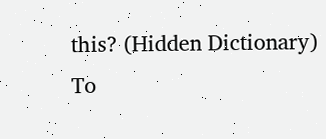this? (Hidden Dictionary)
To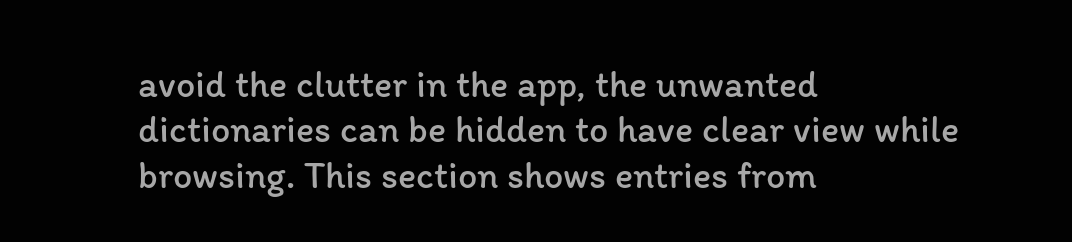avoid the clutter in the app, the unwanted dictionaries can be hidden to have clear view while browsing. This section shows entries from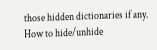those hidden dictionaries if any.
How to hide/unhide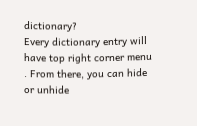dictionary?
Every dictionary entry will have top right corner menu . From there, you can hide or unhide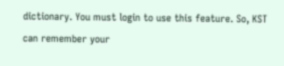dictionary. You must login to use this feature. So, KST can remember your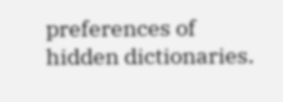preferences of hidden dictionaries.